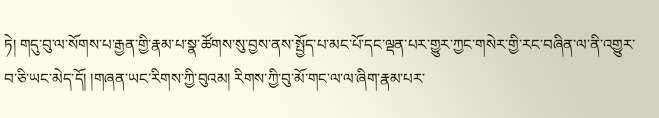ཏེ། གདུ་བུ་ལ་སོགས་པ་རྒྱན་གྱི་རྣམ་པ་སྣ་ཚོགས་སུ་བྱས་ནས་སྤྱོད་པ་མང་པོ་དང་ལྡན་པར་གྱུར་ཀྱང་གསེར་གྱི་རང་བཞིན་ལ་ནི་འགྱུར་བ་ཅི་ཡང་མེད་དོ། །གཞན་ཡང་རིགས་ཀྱི་བུའམ། རིགས་ཀྱི་བུ་མོ་གང་ལ་ལ་ཞིག་རྣམ་པར་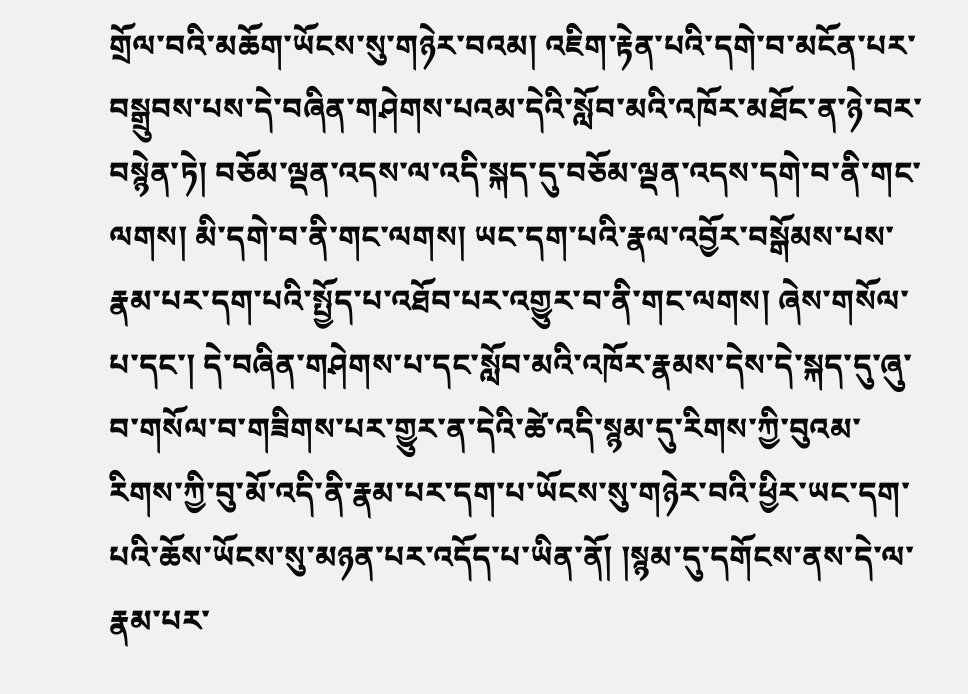གྲོལ་བའི་མཆོག་ཡོངས་སུ་གཉེར་བའམ། འཇིག་རྟེན་པའི་དགེ་བ་མངོན་པར་བསྒྲུབས་པས་དེ་བཞིན་གཤེགས་པའམ་དེའི་སློབ་མའི་འཁོར་མཐོང་ན་ཉེ་བར་བསྙེན་ཏེ། བཅོམ་ལྡན་འདས་ལ་འདི་སྐད་དུ་བཅོམ་ལྡན་འདས་དགེ་བ་ནི་གང་ལགས། མི་དགེ་བ་ནི་གང་ལགས། ཡང་དག་པའི་རྣལ་འབྱོར་བསྒོམས་པས་རྣམ་པར་དག་པའི་སྤྱོད་པ་འཐོབ་པར་འགྱུར་བ་ནི་གང་ལགས། ཞེས་གསོལ་པ་དང་། དེ་བཞིན་གཤེགས་པ་དང་སློབ་མའི་འཁོར་རྣམས་དེས་དེ་སྐད་དུ་ཞུ་བ་གསོལ་བ་གཟིགས་པར་གྱུར་ན་དེའི་ཚེ་འདི་སྙམ་དུ་རིགས་ཀྱི་བུའམ་རིགས་ཀྱི་བུ་མོ་འདི་ནི་རྣམ་པར་དག་པ་ཡོངས་སུ་གཉེར་བའི་ཕྱིར་ཡང་དག་པའི་ཆོས་ཡོངས་སུ་མཉན་པར་འདོད་པ་ཡིན་ནོ། །སྙམ་དུ་དགོངས་ནས་དེ་ལ་རྣམ་པར་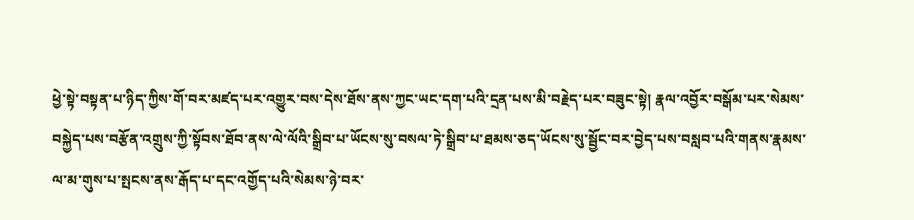ཕྱེ་སྟེ་བསྟན་པ་ཉིད་ཀྱིས་གོ་བར་མཛད་པར་འགྱུར་བས་དེས་ཐོས་ནས་ཀྱང་ཡང་དག་པའི་དྲན་པས་མི་བརྗེད་པར་བཟུང་སྟེ། རྣལ་འབྱོར་བསྒོམ་པར་སེམས་བསྐྱེད་པས་བརྩོན་འགྲུས་ཀྱི་སྟོབས་ཐོབ་ནས་ལེ་ལོའི་སྒྲིབ་པ་ཡོངས་སུ་བསལ་ཏེ་སྒྲིབ་པ་ཐམས་ཅད་ཡོངས་སུ་སྦྱོང་བར་བྱེད་པས་བསླབ་པའི་གནས་རྣམས་ལ་མ་གུས་པ་སྤངས་ནས་རྒོད་པ་དང་འགྱོད་པའི་སེམས་ཉེ་བར་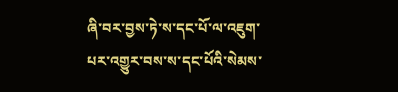ཞི་བར་བྱས་ཏེ་ས་དང་པོ་ལ་འཇུག་པར་འགྱུར་བས་ས་དང་པོའི་སེམས་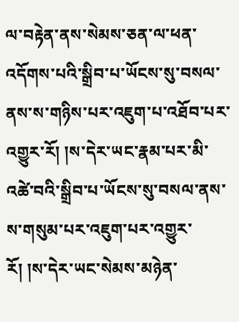ལ་བརྟེན་ནས་སེམས་ཅན་ལ་ཕན་འདོགས་པའི་སྒྲིབ་པ་ཡོངས་སུ་བསལ་ནས་ས་གཉིས་པར་འཇུག་པ་འཐོབ་པར་འགྱུར་རོ། །ས་དེར་ཡང་རྣམ་པར་མི་འཚེ་བའི་སྒྲིབ་པ་ཡོངས་སུ་བསལ་ནས་ས་གསུམ་པར་འཇུག་པར་འགྱུར་རོ། །ས་དེར་ཡང་སེམས་མཉེན་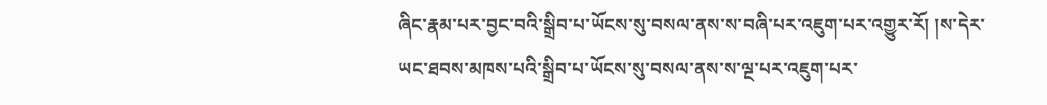ཞིང་རྣམ་པར་བྱང་བའི་སྒྲིབ་པ་ཡོངས་སུ་བསལ་ནས་ས་བཞི་པར་འཇུག་པར་འགྱུར་རོ། །ས་དེར་ཡང་ཐབས་མཁས་པའི་སྒྲིབ་པ་ཡོངས་སུ་བསལ་ནས་ས་ལྔ་པར་འཇུག་པར་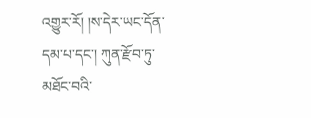འགྱུར་རོ། །ས་དེར་ཡང་དོན་དམ་པ་དང་། ཀུན་རྫོབ་ཏུ་མཐོང་བའི་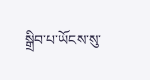སྒྲིབ་པ་ཡོངས་སུ་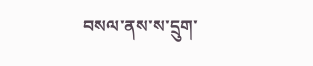བསལ་ནས་ས་དྲུག་